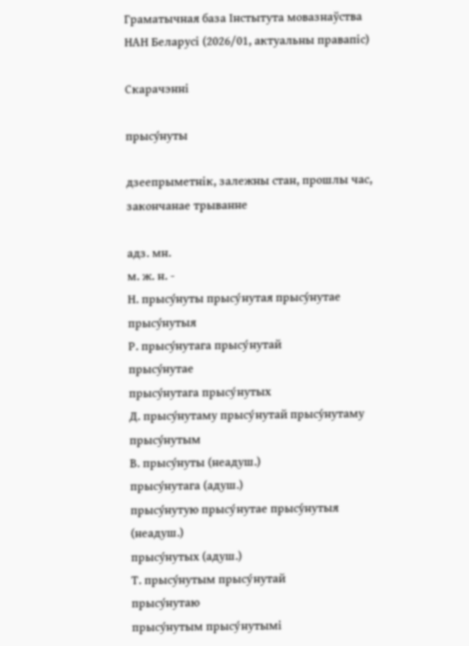Граматычная база Інстытута мовазнаўства НАН Беларусі (2026/01, актуальны правапіс)

Скарачэнні

прысу́нуты

дзеепрыметнік, залежны стан, прошлы час, закончанае трыванне

адз. мн.
м. ж. н. -
Н. прысу́нуты прысу́нутая прысу́нутае прысу́нутыя
Р. прысу́нутага прысу́нутай
прысу́нутае
прысу́нутага прысу́нутых
Д. прысу́нутаму прысу́нутай прысу́нутаму прысу́нутым
В. прысу́нуты (неадуш.)
прысу́нутага (адуш.)
прысу́нутую прысу́нутае прысу́нутыя (неадуш.)
прысу́нутых (адуш.)
Т. прысу́нутым прысу́нутай
прысу́нутаю
прысу́нутым прысу́нутымі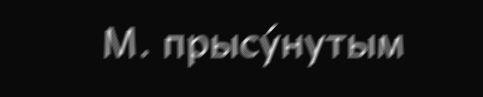М. прысу́нутым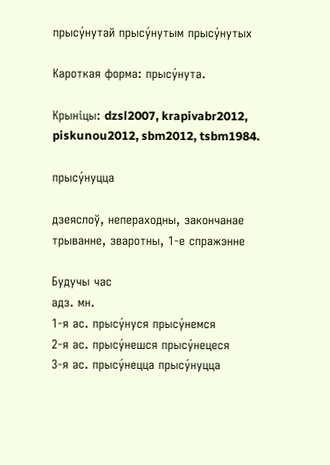прысу́нутай прысу́нутым прысу́нутых

Кароткая форма: прысу́нута.

Крыніцы: dzsl2007, krapivabr2012, piskunou2012, sbm2012, tsbm1984.

прысу́нуцца

дзеяслоў, непераходны, закончанае трыванне, зваротны, 1-е спражэнне

Будучы час
адз. мн.
1-я ас. прысу́нуся прысу́немся
2-я ас. прысу́нешся прысу́нецеся
3-я ас. прысу́нецца прысу́нуцца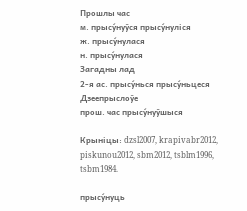Прошлы час
м. прысу́нуўся прысу́нуліся
ж. прысу́нулася
н. прысу́нулася
Загадны лад
2-я ас. прысу́нься прысу́ньцеся
Дзеепрыслоўе
прош. час прысу́нуўшыся

Крыніцы: dzsl2007, krapivabr2012, piskunou2012, sbm2012, tsblm1996, tsbm1984.

прысу́нуць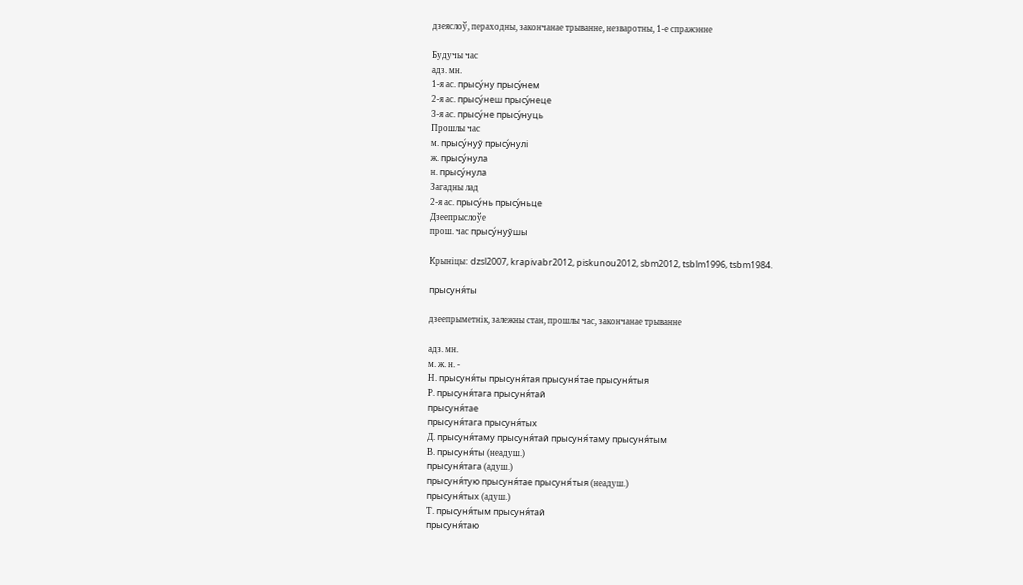дзеяслоў, пераходны, закончанае трыванне, незваротны, 1-е спражэнне

Будучы час
адз. мн.
1-я ас. прысу́ну прысу́нем
2-я ас. прысу́неш прысу́неце
3-я ас. прысу́не прысу́нуць
Прошлы час
м. прысу́нуў прысу́нулі
ж. прысу́нула
н. прысу́нула
Загадны лад
2-я ас. прысу́нь прысу́ньце
Дзеепрыслоўе
прош. час прысу́нуўшы

Крыніцы: dzsl2007, krapivabr2012, piskunou2012, sbm2012, tsblm1996, tsbm1984.

прысуня́ты

дзеепрыметнік, залежны стан, прошлы час, закончанае трыванне

адз. мн.
м. ж. н. -
Н. прысуня́ты прысуня́тая прысуня́тае прысуня́тыя
Р. прысуня́тага прысуня́тай
прысуня́тае
прысуня́тага прысуня́тых
Д. прысуня́таму прысуня́тай прысуня́таму прысуня́тым
В. прысуня́ты (неадуш.)
прысуня́тага (адуш.)
прысуня́тую прысуня́тае прысуня́тыя (неадуш.)
прысуня́тых (адуш.)
Т. прысуня́тым прысуня́тай
прысуня́таю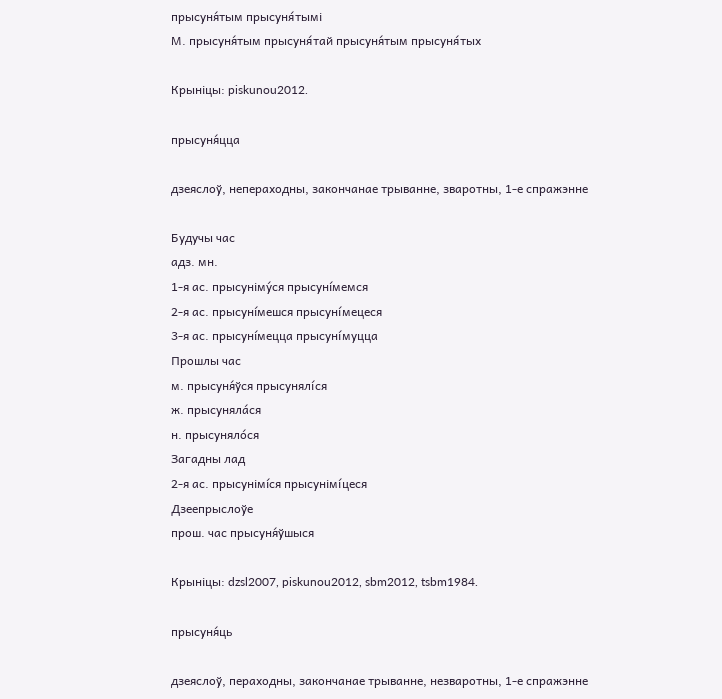прысуня́тым прысуня́тымі
М. прысуня́тым прысуня́тай прысуня́тым прысуня́тых

Крыніцы: piskunou2012.

прысуня́цца

дзеяслоў, непераходны, закончанае трыванне, зваротны, 1-е спражэнне

Будучы час
адз. мн.
1-я ас. прысуніму́ся прысуні́мемся
2-я ас. прысуні́мешся прысуні́мецеся
3-я ас. прысуні́мецца прысуні́муцца
Прошлы час
м. прысуня́ўся прысунялі́ся
ж. прысуняла́ся
н. прысуняло́ся
Загадны лад
2-я ас. прысунімі́ся прысунімі́цеся
Дзеепрыслоўе
прош. час прысуня́ўшыся

Крыніцы: dzsl2007, piskunou2012, sbm2012, tsbm1984.

прысуня́ць

дзеяслоў, пераходны, закончанае трыванне, незваротны, 1-е спражэнне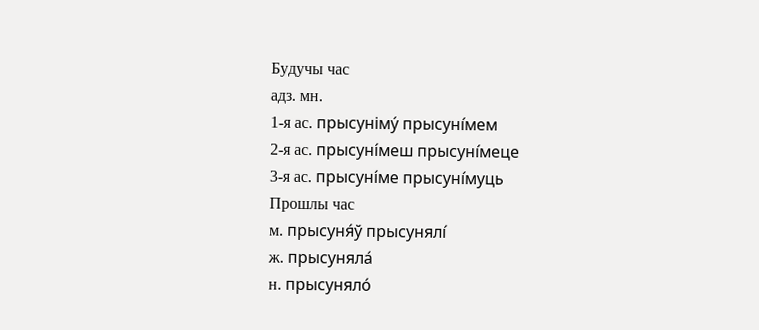Будучы час
адз. мн.
1-я ас. прысуніму́ прысуні́мем
2-я ас. прысуні́меш прысуні́меце
3-я ас. прысуні́ме прысуні́муць
Прошлы час
м. прысуня́ў прысунялі́
ж. прысуняла́
н. прысуняло́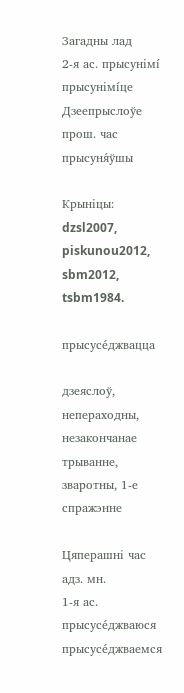Загадны лад
2-я ас. прысунімі́ прысунімі́це
Дзеепрыслоўе
прош. час прысуня́ўшы

Крыніцы: dzsl2007, piskunou2012, sbm2012, tsbm1984.

прысусе́джвацца

дзеяслоў, непераходны, незакончанае трыванне, зваротны, 1-е спражэнне

Цяперашні час
адз. мн.
1-я ас. прысусе́джваюся прысусе́джваемся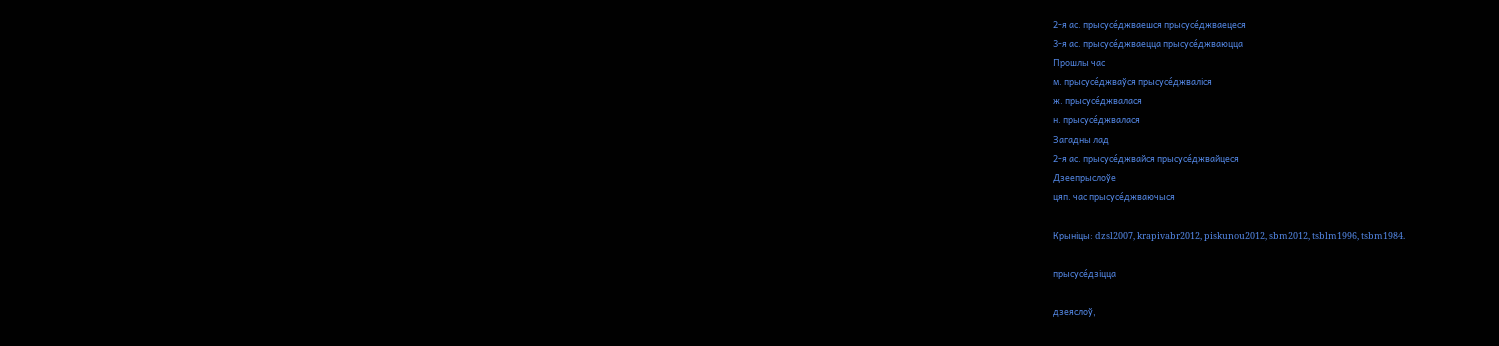2-я ас. прысусе́джваешся прысусе́джваецеся
3-я ас. прысусе́джваецца прысусе́джваюцца
Прошлы час
м. прысусе́джваўся прысусе́джваліся
ж. прысусе́джвалася
н. прысусе́джвалася
Загадны лад
2-я ас. прысусе́джвайся прысусе́джвайцеся
Дзеепрыслоўе
цяп. час прысусе́джваючыся

Крыніцы: dzsl2007, krapivabr2012, piskunou2012, sbm2012, tsblm1996, tsbm1984.

прысусе́дзіцца

дзеяслоў,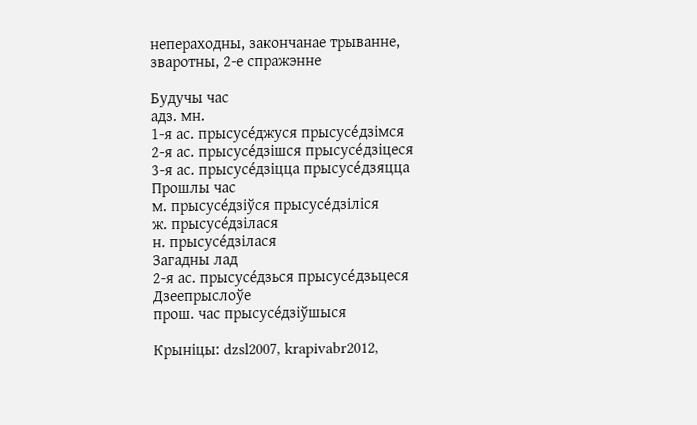непераходны, закончанае трыванне, зваротны, 2-е спражэнне

Будучы час
адз. мн.
1-я ас. прысусе́джуся прысусе́дзімся
2-я ас. прысусе́дзішся прысусе́дзіцеся
3-я ас. прысусе́дзіцца прысусе́дзяцца
Прошлы час
м. прысусе́дзіўся прысусе́дзіліся
ж. прысусе́дзілася
н. прысусе́дзілася
Загадны лад
2-я ас. прысусе́дзься прысусе́дзьцеся
Дзеепрыслоўе
прош. час прысусе́дзіўшыся

Крыніцы: dzsl2007, krapivabr2012,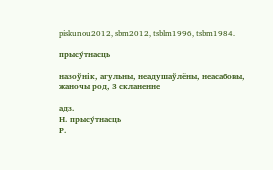piskunou2012, sbm2012, tsblm1996, tsbm1984.

прысу́тнасць

назоўнік, агульны, неадушаўлёны, неасабовы, жаночы род, 3 скланенне

адз.
Н. прысу́тнасць
Р.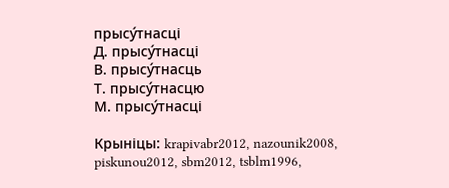прысу́тнасці
Д. прысу́тнасці
В. прысу́тнасць
Т. прысу́тнасцю
М. прысу́тнасці

Крыніцы: krapivabr2012, nazounik2008, piskunou2012, sbm2012, tsblm1996,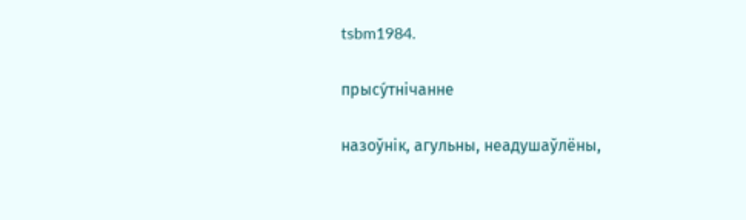tsbm1984.

прысу́тнічанне

назоўнік, агульны, неадушаўлёны,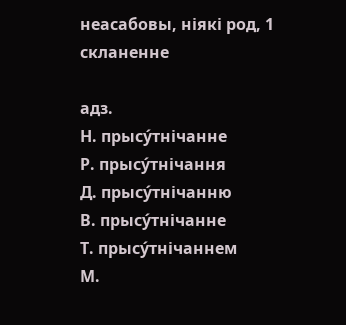неасабовы, ніякі род, 1 скланенне

адз.
Н. прысу́тнічанне
Р. прысу́тнічання
Д. прысу́тнічанню
В. прысу́тнічанне
Т. прысу́тнічаннем
М.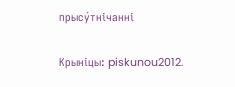прысу́тнічанні

Крыніцы: piskunou2012.